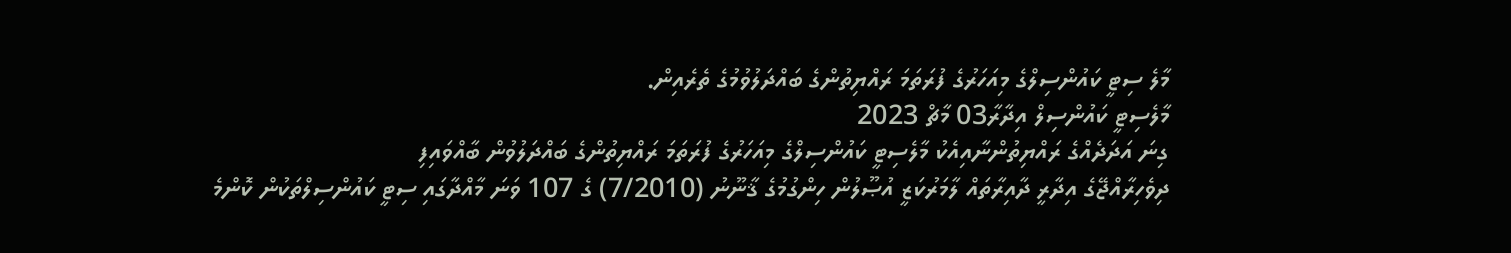މާލެ ސިޓީ ކައުންސިލްގެ މިއަހަރުގެ ފުރަތަމަ ރައްޔިތުންގެ ބައްދަލުވުމުގެ ތެރެއިން.
މާލެސިޓީ ކައުންސިލް އިދާރާ03 މާޗް 2023
ގިނަ އަދަދެއްގެ ރައްޔިތުންނާއިއެކު މާލެސިޓީ ކައުންސިލްގެ މިއަހަރުގެ ފުރަތަމަ ރައްޔިތުންގެ ބައްދަލުވުން ބާއްވައިފި
ދިވެހިރާއްޖޭގެ އިދާރީ ދާއިރާތައް ލާމަރުކަޒީ އުޞޫލުން ހިންގުމުގެ ޤާނޫނު (7/2010) ގެ 107 ވަނަ މާއްދާގައި ސިޓީ ކައުންސިލްތަކުން ކޮންމެ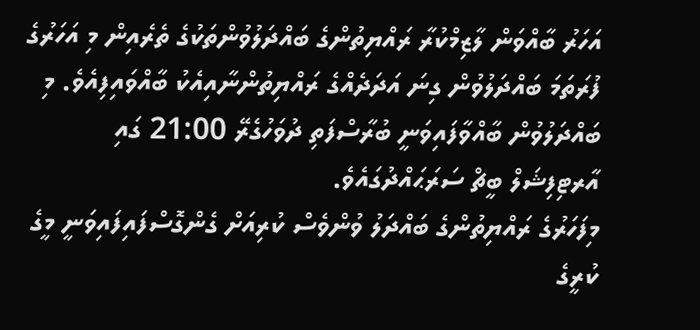އަހަރު ބާއްވަން ލާޒިމްކުރާ ރައްޔިތުންގެ ބައްދަލުވުންތަކުގެ ތެރެއިން މި އަހަރުގެ ފުރަތަމަ ބައްދަލުވުން ގިނަ އަދަދެއްގެ ރައްޔިތުންނާއިއެކު ބާއްވައިފިއެވެ. މި ބައްދަލުވުން ބާއްވާފައިވަނީ ބުރާސްފަތި ދުވަހުގެރޭ 21:00 ގައި އާރޓިފިޝަލް ބީޗް ސަރަޙައްދުގައެވެ.
މިފަހަރުގެ ރައްޔިތުންގެ ބައްދަލު ވުންވެސް ކުރިއަށް ގެންގޮސްފައިފައިވަނީ މީގެ ކުރީގެ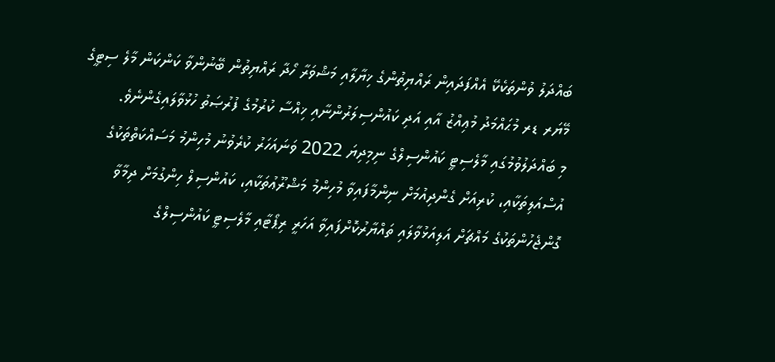ބައްދަލު ވުންތަކެކޭ އެއްފަދައިން ރައްޔިތުންގެ ޚިޔާލާއި މަޝްވަރާ ހޯދާ ރައްޔިތުން ބޭނުންވާ ކަންކަން މާލެ ސިޓީގެ މޭޔަރ ޑރ މުޙައްމަދު މުޢިއްޒު އާއި އަދި ކައުންސިލަރުންނާއި ޚިއްސާ ކުރުމުގެ ފުރުޞަތު ހުޅުވާލައިގެންނެވެ.
މި ބައްދަލުވުމުގައި މާލެސިޓީ ކައުންސިލްގެ ނިމިދިޔަ 2022 ވަނައަހަރު ކުރެވުނު މުހިންމު މަސައްކަތްތަކުގެ އުސްއަލިތަކާއި، ކުރިއަށް ގެންދިއުމަށް ނިންމާފައިވާ މުހިންމު މަޝްރޫޢުތަކާއި، ކައުންސިލް ހިންގުމަށް ދިމާވާ ގޮންޖެހުންތަކުގެ މައްޗަށް އަލިއަޅުވާލައި ތައްޔާރުކޮށްފައިވާ އަހަރީ ރިޕޯޓާއި މާލެސިޓީ ކައުންސިލްގެ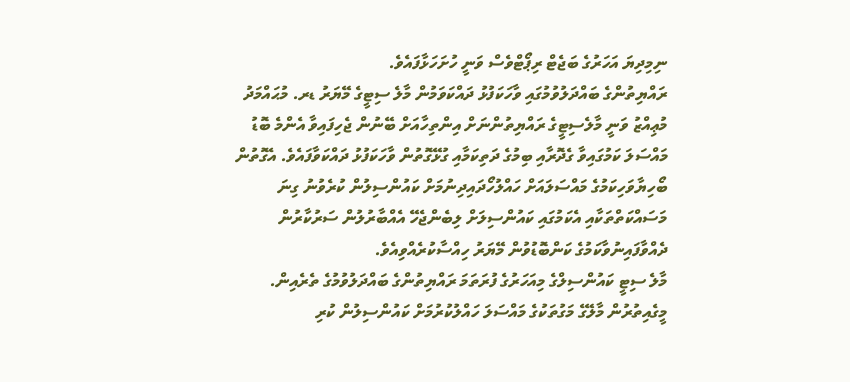ނިމިދިޔަ އަހަރުގެ ބަޖެޓް ރިޕޯޓްވެސް ވަނީ ހުށަހަޅާފައެވެ.
ރައްޔިތުންގެ ބައްދަލުވުމުގައި ވާހަކަފުޅު ދައްކަވަމުން މާލެ ސިޓީގެ މޭޔަރު ޑރ. މުޙައްމަދު މުޢިއްޒު ވަނީ މާލެސިޓީގެ ރައްޔިތުންނަށް އިންތިހާއަށް ބޭނުން ޖެހިފައިވާ އެންމެ ބޮޑު މައްސަލަ ކަމުގައިވާ ގެދޮރާއި ބިމުގެ ދަތިކަމާއި ގުޅޭގޮތުން ވާހަކަފުޅު ދައްކަވާފައެވެ. އެގޮތުން ބޯހިޔާވަހިކަމުގެ މައްސަލައަށް ހައްލުހޯދައިދިނުމަށް ކައުންސިލުން ކުރެވުނު ގިނަ މަސައްކަތްތަކާއި އެކަމުގައި ކައުންސިލަށް ލިބެންޖެހޭ އެއްބާރުލުން ސަރުކާރުން ދެއްވާފައިނުވާކަމުގެ ކަންބޮޑުވުން މޭޔަރު ހިއްސާކުރެއްވިއެވެ.
މާލެ ސިޓީ ކައުންސިލްގެ މިއަހަރުގެ ފުރަތަމަ ރައްޔިތުންގެ ބައްދަލުވުމުގެ ތެރެއިން.
މީގެއިތުރުން މާލޭގެ މަގުތަކުގެ މައްސަލަ ހައްލުކުރުމަށް ކައުންސިލުން ކުރި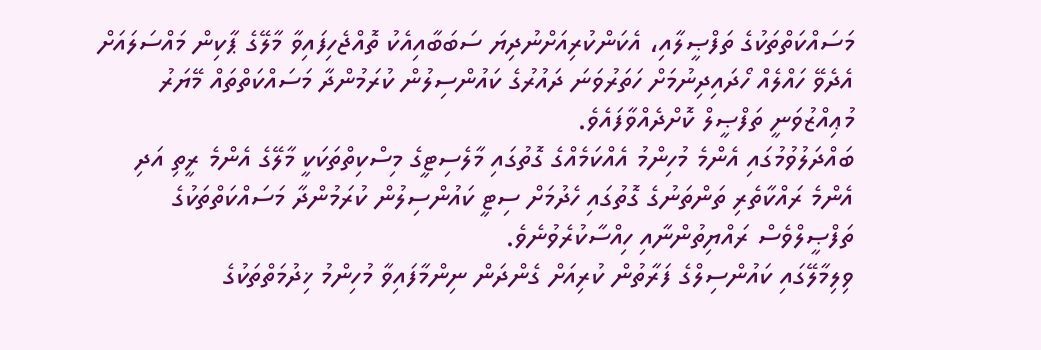މަސައްކަތްތަކުގެ ތަފްޞީލާއި، އެކަންކުރިއަށްނުދިޔަ ސަބަބާއިއެކު ތޮއްޖެހިފައިވާ މާލޭގެ ޕާކިން މައްސަލައަށް އެދެވޭ ހައްލެއް ހޯދައިދިނުމަށް ހަތަރުވަނަ ދައުރުގެ ކައުންސިލުން ކުރަމުންދާ މަސައްކަތްތައް މޭޔަރު މުޢިއްޒުވަނީ ތަފްޞީލް ކޮށްދެއްވާފައެވެ.
ބައްދަލުވުމުގައި އެންމެ މުހިންމު އެއްކަމެއްގެ ގޮތުގައި މާލެސިޓީގެ މިސްކިތްތަކަކީ މާލޭގެ އެންމެ ރީތި އަދި އެންމެ ރައްކާތެރި ތަންތަނުގެ ގޮތުގައި ހެދުމަށް ސިޓީ ކައުންސިލުން ކުރަމުންދާ މަސައްކަތްތަކުގެ ތަފްޞީލްވެސް ރައްޔިތުންނާއި ހިއްސާކުރެވުނެވެ.
ވިލިމާލޭގައި ކައުންސިލްގެ ފަރާތުން ކުރިއަށް ގެންދަން ނިންމާފައިވާ މުހިންމު ޚިދުމަތްތަކުގެ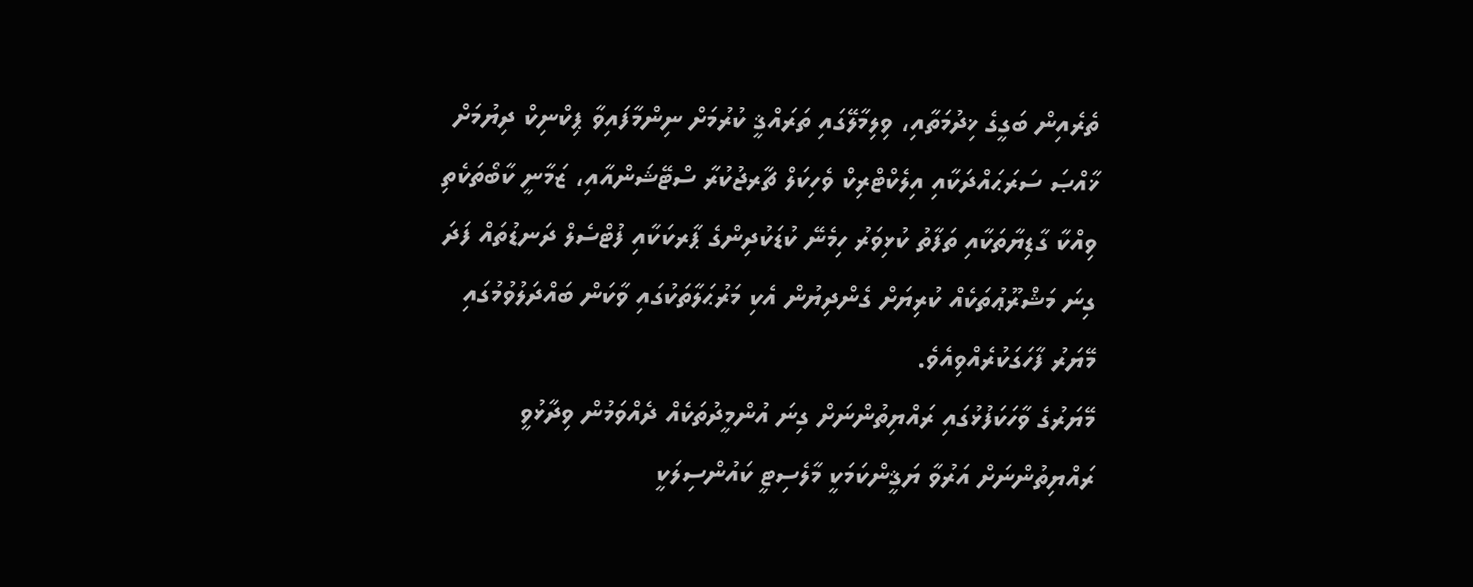ތެރެއިން ބަގީގެ ޚިދުމަތާއި، ވިލިމާލޭގައި ތަރައްޤީ ކުރުމަށް ނިންމާފައިވާ ޕިކްނިކް ދިޔުމަށް ޚާއްޞަ ސަރަޙައްދަކާއި އިލެކްޓްރިކް ވެހިކަލް ޗާރޖުކުރާ ސްޓޭޝަންއާއި، ޒަމާނީ ކާބޯތަކެތި ވިއްކާ ގާޑިޔާތަކާއި ތަފާތު ކުޅިވަރު ހިމެނޭ ކުޑަކުދިންގެ ޕާރކަކާއި ފުޓްސެލް ދަނޑުތައް ފަދަ ގިނަ މަޝްރޫޢުތަކެއް ކުރިޔަށް ގެންދިޔުން އެކި މަރުޙަލާތަކުގައި ވާކަން ބައްދަލުވުމުގައި މޭޔަރު ފާހަގަކުރެއްވިއެވެ.
މޭޔަރުގެ ވާހަކަފުޅުގައި ރައްޔިތުންނަށް ގިނަ އުންމީދުތަކެއް ދެއްވަމުން ވިދާޅުވީ ރައްޔިތުންނަށް އަރުވާ ޔަޤީންކަމަކީ މާލެސިޓީ ކައުންސިލަކީ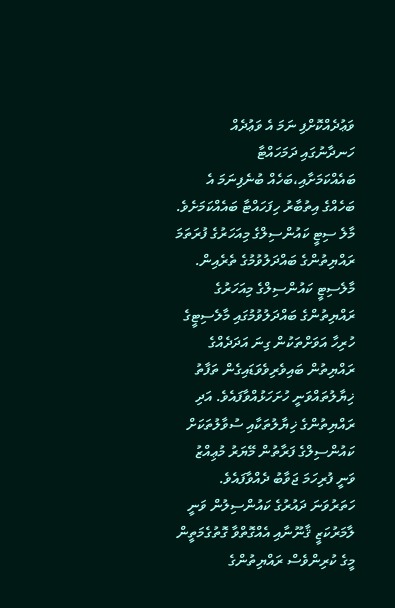ވަޢުދެއްކޮށްފި ނަމަ އެ ވަޢުދެއް ހަނދާނުގައި ދަމަހައްޓާ ބައެއްކަމަށާއި،ބަހެއް ބުނެފިނަމަ އެ ބަހެއްގެ އިތުބާރު ހިފަހައްޓާ ބައެއްކަމަށެވެ.
މާލެ ސިޓީ ކައުންސިލްގެ މިއަހަރުގެ ފުރަތަމަ ރައްޔިތުންގެ ބައްދަލުވުމުގެ ތެރެއިން.
މާލެސިޓީ ކައުންސިލްގެ މިއަހަރުގެ ރައްޔިތުންގެ ބައްދަލުވުމުގައި މާލެސިޓީގެ ހުރިހާ އަވަށްތަކުން ގިނަ އަދަދެއްގެ ރައްޔިތުން ބައިވެރިވެވަޑައިގެން ތަފާތު ޚިޔާލުތައްވަނީ ހުށަހަޅުއްވާފައެވެ. އަދި ރައްޔިތުންގެ ޚިޔާލުތަކާއި ސުވާލުތަކަށް ކައުންސިލްގެ ފަރާތުން މޭޔަރު މުޢިއްޒު ވަނީ ފުރިހަމަ ޖަވާބު ދެއްވާފައެވެ.
ހަތަރުވަނަ ދައުރުގެ ކައުންސިލުން ވަނީ ލާމަރުކަޒީ ޤާނޫނާއި އެއްގޮތްވާ ގޮތުގެމަތީން މީގެ ކުރިންވެސް ރައްޔިތުންގެ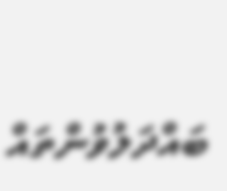ބައްދަލުވުންތައް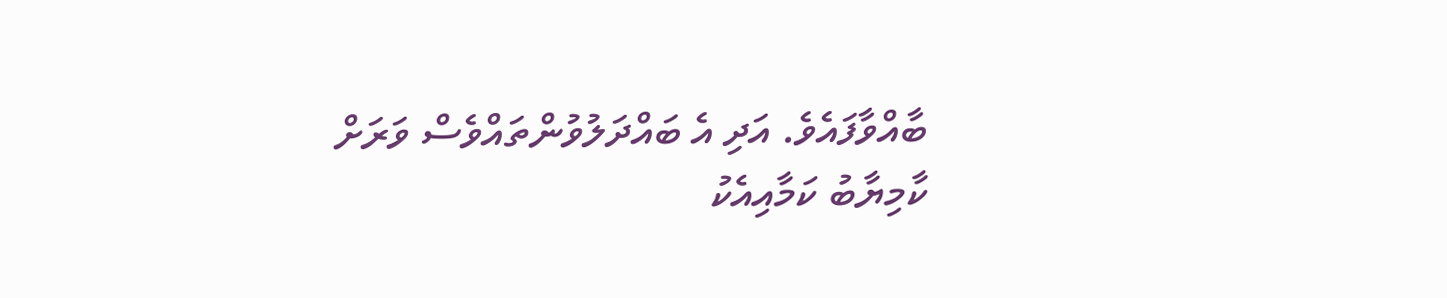ބާއްވާފައެވެ. އަދި އެ ބައްދަލުވުންތައްވެސް ވަރަށް ކާމިޔާބު ކަމާއިއެކު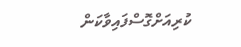ކުރިއަށްގޮސްފައިވާކަން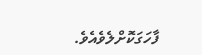ފާހަގަކޮށްލެވެއެވެ.